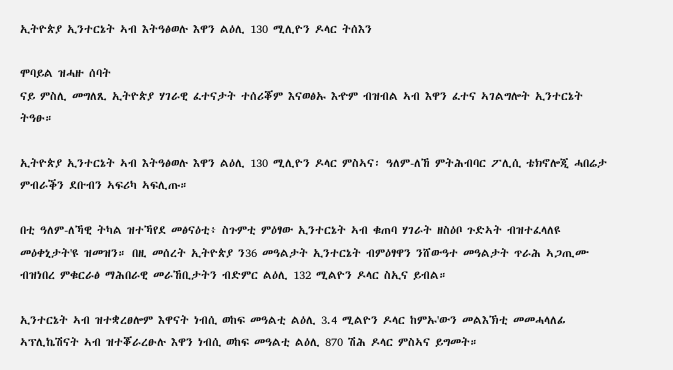ኢትዮጵያ ኢንተርኔት ኣብ እትዓፅወሉ እዋን ልዕሊ 130 ሚሊዮን ዶላር ትሰእን

ሞባይል ዝሓዙ ሰባት
ናይ ምስሊ መግለጺ ኢትዮጵያ ሃገራዊ ፈተናታት ተሰሪቖም እናወፅኡ እዯም ብዝብል ኣብ እዋን ፈተና ኣገልግሎት ኢንተርኔት ትዓፁ።

ኢትዮጵያ ኢንተርኔት ኣብ እትዓፅወሉ እዋን ልዕሊ 130 ሚሊዮን ዶላር ምስኣና፡ ዓለም-ለኸ ምትሕብባር ፖሊሲ ቴክኖሎጂ ሓበሬታ ምብራቕን ደቡብን ኣፍሪካ ኣፍሊጡ።

በቲ ዓለም-ለኻዊ ትካል ዝተኻየደ መፅናዕቲ፥ ስጉምቲ ምዕፃው ኢንተርኔት ኣብ ቁጠባ ሃገራት ዘስዕቦ ጉድኣት ብዝተፈላለዩ መዕቀኒታት'ዩ ዝመዝን። በዚ መሰረት ኢትዮጵያ ን36 መዓልታት ኢንተርኔት ብምዕፃዋን ንሸውዓተ መዓልታት ጥራሕ ኣጋጢሙ ብዝነበረ ምቁርራፅ ማሕበራዊ መራኸቢታትን ብድምር ልዕሊ 132 ሚልዮን ዶላር ስኢና ይብል።

ኢንተርኔት ኣብ ዝተቋረፀሎም እዋናት ነብሲ ወከፍ መዓልቲ ልዕሊ 3.4 ሚልዮን ዶላር ከምኡ'ውን መልእኽቲ መመሓላለፊ ኣፕሊኬሽናት ኣብ ዝተቖራረፁሉ እዋን ነብሲ ወከፍ መዓልቲ ልዕሊ 870 ሽሕ ዶላር ምስኣና ይግመት።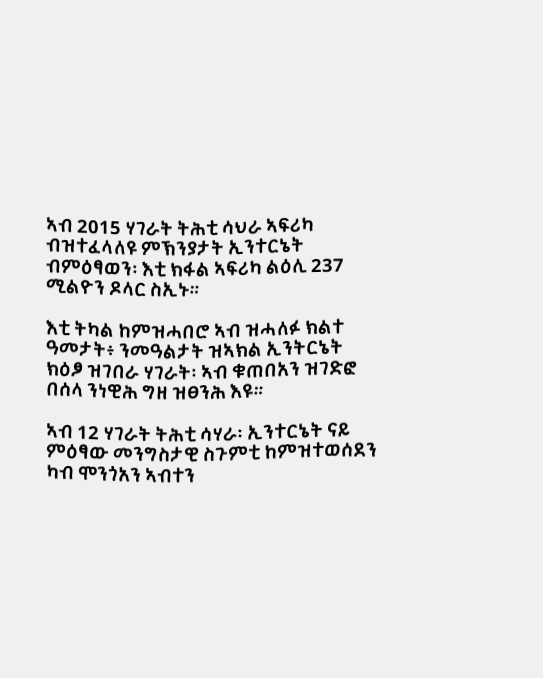ኣብ 2015 ሃገራት ትሕቲ ሳህራ ኣፍሪካ ብዝተፈላለዩ ምኽንያታት ኢንተርኔት ብምዕፃወን፡ እቲ ክፋል ኣፍሪካ ልዕሊ 237 ሚልዮን ዶላር ስኢኑ።

እቲ ትካል ከምዝሓበሮ ኣብ ዝሓለፉ ክልተ ዓመታት፥ ንመዓልታት ዝኣክል ኢንትርኔት ክዕፆ ዝገበራ ሃገራት፡ ኣብ ቁጠበአን ዝገድፎ በሰላ ንነዊሕ ግዘ ዝፀንሕ እዩ።

ኣብ 12 ሃገራት ትሕቲ ሳሃራ፡ ኢንተርኔት ናይ ምዕፃው መንግስታዊ ስጉምቲ ከምዝተወሰደን ካብ ሞንጎአን ኣብተን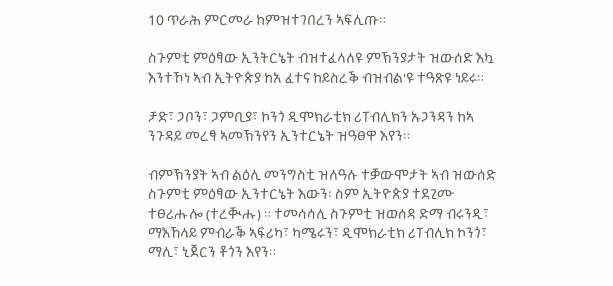10 ጥራሕ ምርመራ ከምዝተገበረን ኣፍሊጡ።

ስጉምቲ ምዕፃው ኢንትርኔት ብዝተፈላለዩ ምኽንያታት ዝውሰድ እኳ እንተኾነ ኣብ ኢትዮጵያ ከአ ፈተና ከይስረቕ ብዝብል'ዩ ተዓጽዩ ነይሩ።

ቻድ፣ ጋቦን፣ ጋምቢያ፣ ኮንጎ ዲሞክራቲክ ሪፐብሊክን ኡጋንዳን ከኣ ንጉዳይ መረፃ ኣመኽንየን ኢንተርኔት ዝዓፀዋ እየን።

ብምኽንያት ኣብ ልዕሊ መንግስቲ ዝለዓሉ ተቓውሞታት ኣብ ዝውሰድ ስጉምቲ ምዕፃው ኢንተርኔት እውን፡ ስም ኢትዮጵያ ተደጊሙ ተፀሪሑሎ (ተረቚሑ) ። ተመሳሳሊ ስጉምቲ ዝወሰዳ ድማ ብሩንዲ፣ ማእኸላይ ምብራቕ ኣፍሪካ፣ ካሜሩን፣ ዲሞክራቲክ ሪፐብሊክ ኮንጎ፣ ማሊ፣ ኒጀርን ቶጎን እየን።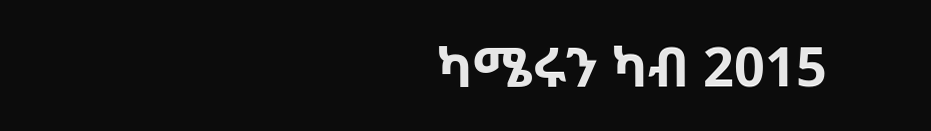ካሜሩን ካብ 2015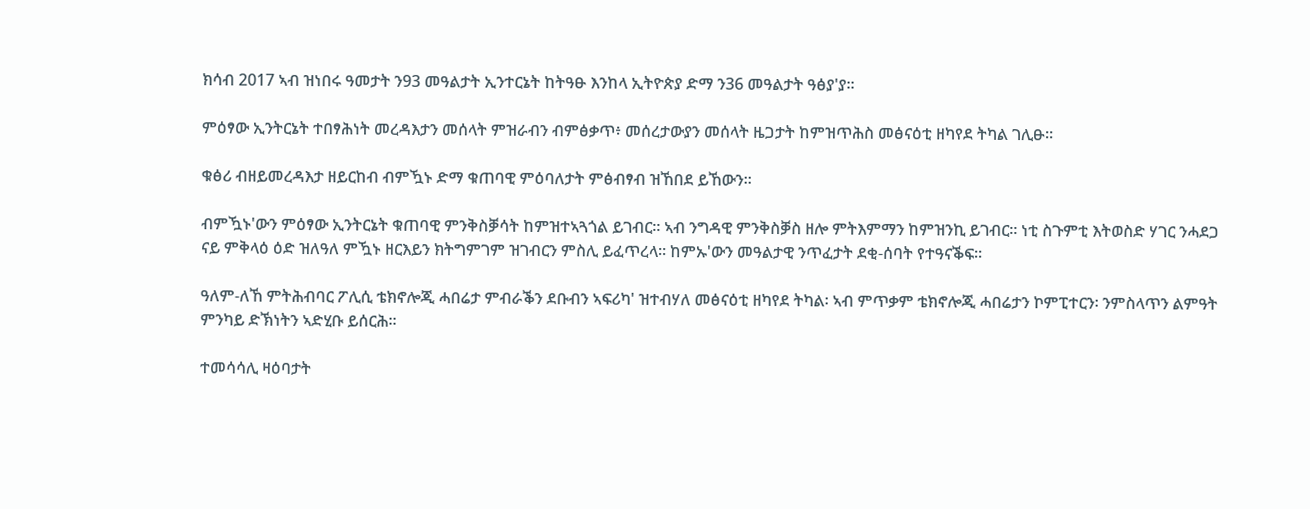ክሳብ 2017 ኣብ ዝነበሩ ዓመታት ን93 መዓልታት ኢንተርኔት ከትዓፁ እንከላ ኢትዮጵያ ድማ ን36 መዓልታት ዓፅያ'ያ።

ምዕፃው ኢንትርኔት ተበፃሕነት መረዳእታን መሰላት ምዝራብን ብምፅቃጥ፥ መሰረታውያን መሰላት ዜጋታት ከምዝጥሕስ መፅናዕቲ ዘካየደ ትካል ገሊፁ።

ቁፅሪ ብዘይመረዳእታ ዘይርከብ ብምዃኑ ድማ ቁጠባዊ ምዕባለታት ምፅብፃብ ዝኸበደ ይኸውን።

ብምዃኑ'ውን ምዕፃው ኢንትርኔት ቁጠባዊ ምንቅስቓሳት ከምዝተኣጓጎል ይገብር። ኣብ ንግዳዊ ምንቅስቓስ ዘሎ ምትእምማን ከምዝንኪ ይገብር። ነቲ ስጉምቲ እትወስድ ሃገር ንሓደጋ ናይ ምቅላዕ ዕድ ዝለዓለ ምዃኑ ዘርእይን ክትግምገም ዝገብርን ምስሊ ይፈጥረላ። ከምኡ'ውን መዓልታዊ ንጥፈታት ደቂ-ሰባት የተዓናቕፍ።

ዓለም-ለኸ ምትሕብባር ፖሊሲ ቴክኖሎጂ ሓበሬታ ምብራቕን ደቡብን ኣፍሪካ' ዝተብሃለ መፅናዕቲ ዘካየደ ትካል፡ ኣብ ምጥቃም ቴክኖሎጂ ሓበሬታን ኮምፒተርን፡ ንምስላጥን ልምዓት ምንካይ ድኽነትን ኣድሂቡ ይሰርሕ።

ተመሳሳሊ ዛዕባታት